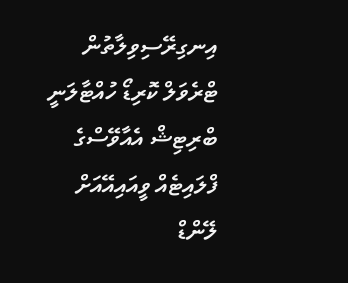އިނގިރޭސިވިލާތުން ޓްރެވަލް ކޮރިޑޯ ހުއްޓާލަނީ
ބްރިޓިޝް އެއާވޭސްގެ ފްލައިޓެއް ވީއައިއޭއަށް ލޭންޑް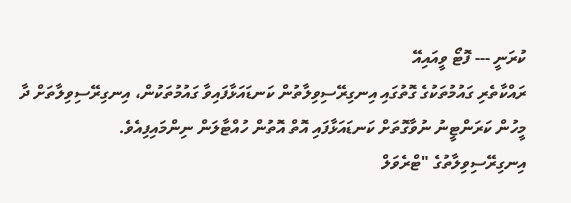ކުރަނީ --- ފޮޓޯ ވީއައިއޭ
ރައްކާތެރި ގައުމުތަކުގެ ގޮތުގައި އިނގިރޭސިވިލާތުން ކަނޑައަޅާފައިވާ ގައުމުތަކުން، އިނގިރޭސިވިލާތަށް ދާ މީހުން ކަރަންޓީނު ނުވާގޮތަށް ކަނޑައަޅާފައި އޮތް އޮތުން ހުއްޓާލަން ނިންމައިފިއެވެ.
އިނގިރޭސިވިލާތުގެ "ޓްރެވަލް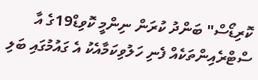ކޮރިޑޯސް" ބަންދު ކުރަން ނިންމީ ކޮވިޑް19ގެ އާ ސްޓްރެއިންތަކެއް ފެނި ހަލުވިކަމާއެކު އެ ގައުމުގައި ބަލި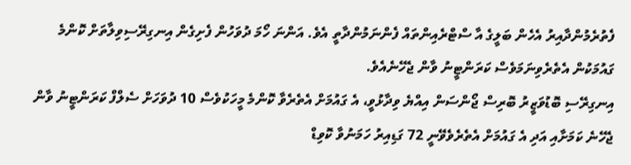ފެތުރެމުންދާއިރު އެހެން ބަލީގެ އާ ސްޓްރެއިންތައް ފެންނަމުންދާތީ އެވެ. އަންނަ ހޯމަ ދުވަހުން ފެށިގެން އިނގިރޭސިވިލާތަށް ކޮންމެ ގައުމަކުން އެތެރެވިނަމަވެސް ކަރަންޓީނު ވާން ޖެހޭނެއެވެ.
އިނގިރޭސި ބޮޑުވަޒީރު ބޮރިސް ޖޯންސަން އިއްޔެ ވިދާޅުވީ، އެ ގައުމަށް އެތެރެވާ ކޮންމެ މީހަކުވެސް 10 ދުވަހަށް ސެލްފް ކަރަންޓީނު ވާން ޖެހޭނެ ކަމަށާއި އަދި އެ ގައުމަށް އެތެރެވެވޭނީ 72 ގަޑިއިރު ހަމަނުވާ ކޮވިޑް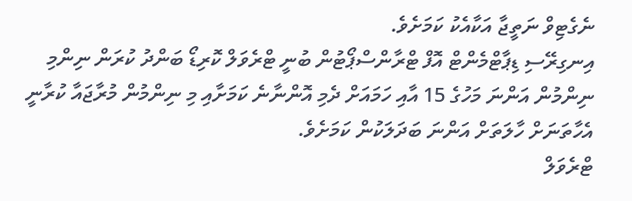ނެގެޓިވް ނަތީޖާ އަކާއެކު ކަމަށެވެ.
އިނގިރޭސި ޑިޕާޓްމެންޓް އޮފް ޓްރާންސްޕޯޓުން ބުނީ ޓްރެވަލް ކޮރިޑޯ ބަންދު ކުރަން ނިންމި ނިންމުން އަންނަ މަހުގެ 15 އާއި ހަމައަށް ދެމި އޮންނާނެ ކަމަށާއި މި ނިންމުން މުރާޖައާ ކުރާނީ އެހާތަނަށް ހާލަތަށް އަންނަ ބަދަލަކުން ކަމަށެވެ.
ޓްރެވަލް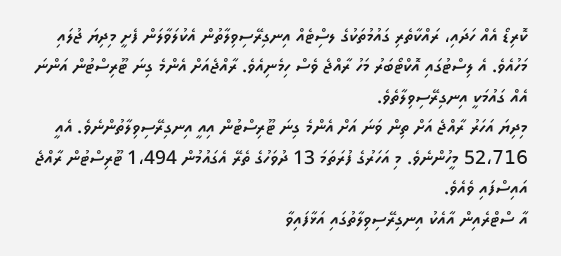ކޮރިޑޯ އެއް ހަދައި، ރައްކާތެރި ގައުމުތަކުގެ ލސިްޓެއް އިނގިރޭސިވިލާތުން އެކުލަވާލަން ފެށީ މިދިޔަ ޖުލައި މަހުއެވެ. އެ ލިސްޓުގައި އޮކްޓޯބަރު މަހު ރާއްޖެ ވެސް ހިމެނިއެވެ. ރާއްޖެއަށް އެންމެ ގިނަ ޓޫރިސްޓުން އަންނަ އެއް ގައުމަކީ އިނގިރޭސިވިލާތެވެ.
މިދިޔަ އަހަރު ރާއްޖެ އަށް ތިން ވަނަ އަށް އެންމެ ގިނަ ޓޫރިސްޓުން އިއީ އިނގިރޭސިވިލާތުންނެވެ. އެއީ 52،716 މީހުންނެވެ. މި އަހަރުގެ ފުރަތަމަ 13 ދުވަހުގެ ތެރޭ އެގައުމުން 1،494 ޓޫރިސްޓުން ރާއްޖެ އައިސްފައި ވެއެވެ.
އާ ސްޓްރެއިން އާއެކު އިނގިރޭސިވިލާތުގައި އަޅާފައިވާ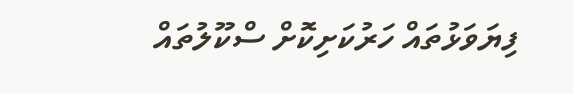ފިޔަވަޅުތައް ހަރުކަށިކޮށް ސްކޫލުތައް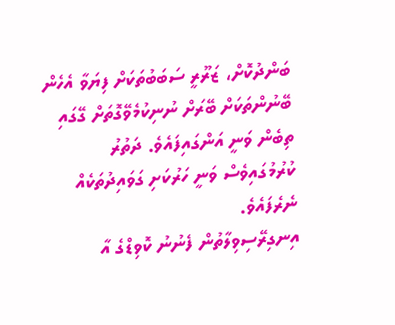ބަންދުކޮށް، ޒަރޫރީ ސަބަބުތަކަށް ފިޔަވާ އެހެން ބޭނުންތަކަށް ބޭރަށް ނުނިކުމެވޭގޮތަށް ގޭގައި ތިބެން ވަނީ އަންގައިފައެވެ. ދަތުރު ކުރުމުގައިވެސް ވަނީ ހަރުކަށި ގަވައިދުތަކެއް ނެރެފައެވެ.
އިނގިރޭސިވިލާތުން ފެނުނު ކޮވިޑްގެ އާ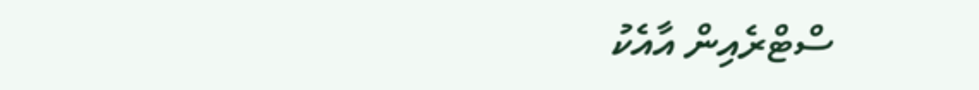ސްޓްރެއިން އާއެކު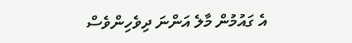އެ ގައުމުން މާލެ އަންނަ ދިވެހިންވެސް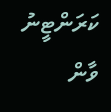ކަރަންޓީނު ވާން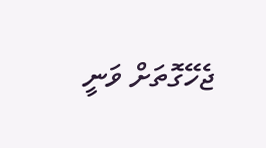ޖެހޭގޮތަށް ވަނީ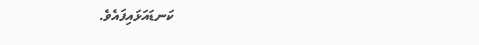ކަނޑައަޅައިފައެވެ.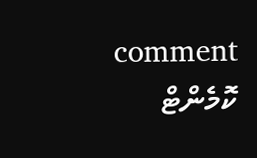comment ކޮމެންޓް